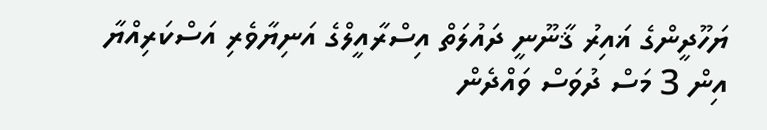ޔަހޫދީންގެ ޣައިރު ޤާނޫނީ ދައުލަތް އިސްރާއީލްގެ އަނިޔާވެރި އަސްކަރިއްޔާ އިން 3 މަސް ދުވަސް ވައްދެން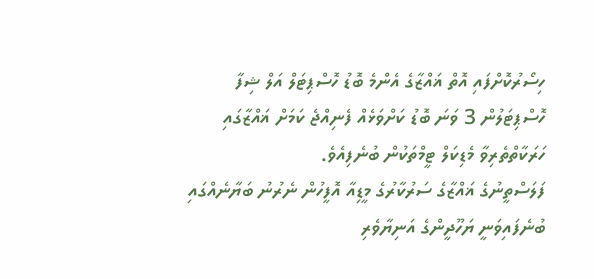ހިސޯރުކޮށްފައި އޮތް ޣައްޒާގެ އެންމެ ބޮޑު ހޮސްޕިޓަލް އަލް ޝިފާ ހޮސްޕިޓަލުން 3 ވަނަ ބޮޑު ކަށްވަޅެއް ފެނިއްޖެ ކަމަށް ޣައްޒާގައި ހަރަކާތްތެރިވާ މެޑިކަލް ޓީމްތަކުން ބުނެފިއެވެ.
ފަލަސްތީނުގެ ޣައްޒާގެ ސަރުކާރުގެ މީޑިއާ އޮފީހުން ނެރުނު ބަޔާނެއްގައި ބުނެފައިވަނީ ޔަހޫދީންގެ އަނިޔާވެރި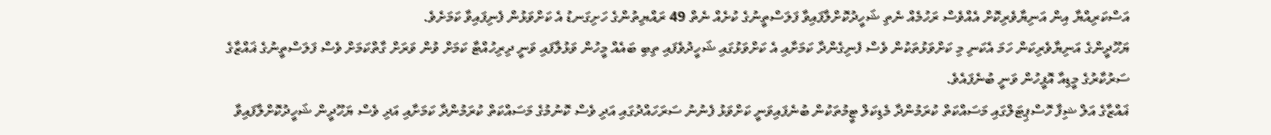އަސްކަރިއްޔާ އިން އަނިޔާވެރިކޮށް އެއްވެސް ރަހުމެއް ނެތި ޝަހީދުކޮށްލާފައިވާ ފަލަސްތީނުގެ ކުށެއް ނެތް 49 ރައްޔިތުންގެ ހަށިގަނޑު އެ ކަށްވަޅުން ފެނިފައިވާ ކަމަށެވެ.
ޔަހޫދީންގެ އަނިޔާވެރިކަން ހަމަ އެކަނި މި ކަށްވަޅުތަކުން ވެސް ފެނިގެންދާ ކަމަށާއި އެ ކަށްވަޅުގައި ޝަހީދުވެފައި ތިބި ބައެއް މީހުން ވަޅުލާފައި ވަނީ ދިރިހުއްޓާ ކަމަށް ވުން ވަރަށް ގާތްކަމަށް ވެސް ފަލަސްތީނުގެ ޣައްޒާގެ ސަރުކާރުގެ މީޑިއާ އޮފީހުން ވަނީ ބުނެފައެވެ.
ޣައްޒާގެ އަލް ޝިފާ ހޮސްޕިޓަލްގައި މަސައްކަތް ކުރަމުންދާ މެޑިކަލް ޓީމުތަކުން ބުނެފައިވަނީ ކަށްވަޅު ފެނުނު ސަރަހައްދުގައި އަދި ވެސް ކޮނުމުގެ މަސައްކަތް ކުރަމުންދާ ކަމަށާއި އަދި ވެސް ޔަހޫދީން ޝަހީދުކޮށްލާފައިވާ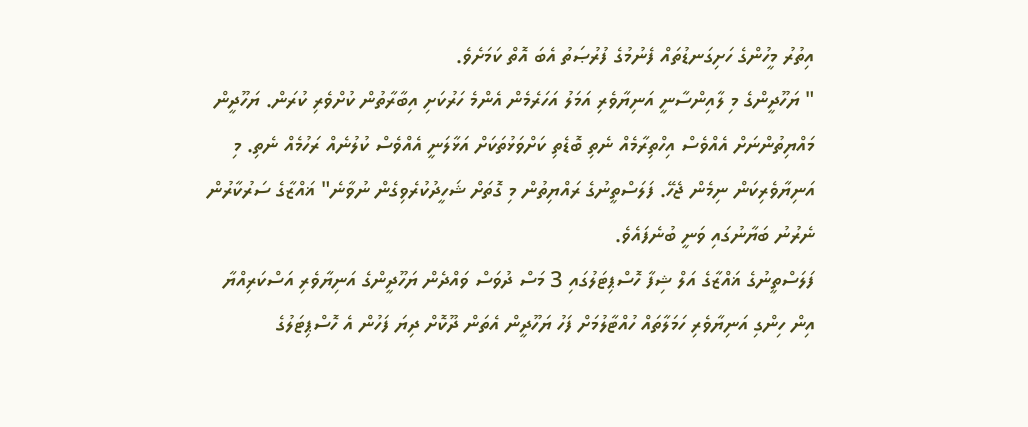އިތުރު މީހުންގެ ހަށިގަނޑުތައް ފެނުމުގެ ފުރުޞަތު އެބަ އޮތް ކަމަށެވެ.
" ޔަހޫދީންގެ މި ލާއިންސާނީ އަނިޔާވެރި އަމަލު އަހަރެމެން އެންމެ ހަރުކަށި އިބާރާތުން ކުށްވެރި ކުރަން. ޔަހޫދީން މައްޔިތުންނަށް އެއްވެސް އިހްތިރާމެއް ނެތި ބޮޑެތި ކަށްވަޅުތަކަށް އަޅާލަނީ އެއްވެސް ކުލުނެއް ރަހުމެއް ނެތި. މި އަނިޔާވެރިކަން ނިމެން ޖެހޭ. ފަލަސްތީނުގެ ރައްޔިތުން މި ގޮތަށް ޝަހީދުކުރެވިގެން ނުވާނެ" ޣައްޒާގެ ސަރުކާރުން ނެރުނު ބަޔާނުގައި ވަނީ ބުނެފައެވެ.
ފަލަސްތީނުގެ ޣައްޒާގެ އަލް ޝިފާ ހޮސްޕިޓަލުގައި 3 މަސް ދުވަސް ވައްދެން ޔަހޫދީންގެ އަނިޔާވެރި އަސްކަރިއްޔާ އިން ހިންގި އަނިޔާވެރި ހަމަލާތައް ހުއްޓާލުމަށް ފަހު ޔަހޫދީން އެތަން ދޫކޮށް ދިޔަ ފަހުން އެ ހޮސްޕިޓަލުގެ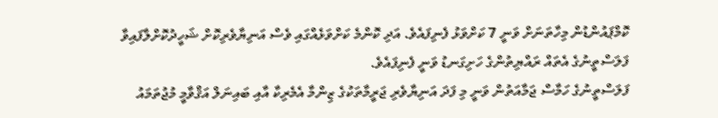ކޮމްޕައުންޑުން މިހާތަނަށް ވަނީ 7 ކަށްވަޅު ފެނިފައެވެ. އަދި ކޮންމެ ކަށްވަޅެއްގައި ވެސް އަނިޔާވެރިކޮށް ޝަހީދުކޮށްލާފައިވާ ފަލަސްތީނުގެ އެތައް ރައްޔިތުންގެ ހަށިގަނޑު ވަނީ ފެނިފައެވެ.
ފަލަސްތީނުގެ ހަމާސް ޖަމާއަތުން ވަނީ މި ފަދަ އަނިޔާވެރި ޖަރީމާތަކުގެ ޒިންމާ އެމެރިކާ އާއި ބައިނަލް އަޤްވާމީ މުޖުތަމައު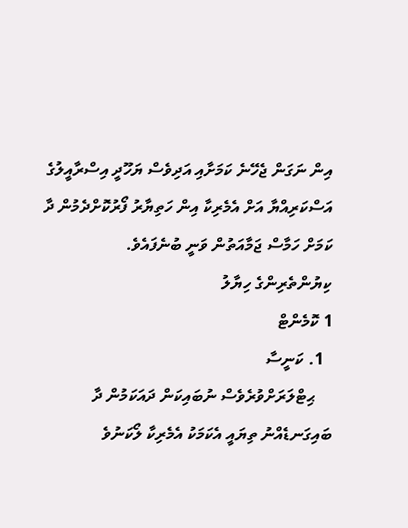އިން ނަގަން ޖެހޭނެ ކަމަށާއި އަދިވެސް ޔަހޫދީ އިސްރާއީލުގެ އަސްކަރިއްޔާ އަށް އެމެރިކާ އިން ހަތިޔާރު ފޯރުކޮށްދެމުން ދާ ކަމަށް ހަމާސް ޖަމާއަތުން ވަނީ ބުނެފައެވެ.
ކިޔުންތެރިންގެ ހިޔާލު
1 ކޮމެންޓް
  1. ކަނީސާ
    ޙިޓްލަރަށްވުރެވެސް ނުބައިކަން ދައަކަމުން ދާ ބައިގަނޑެއްނު ތިޔައީ އެކަމަކު އެމެރިކާ ލޯކަނުވެ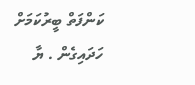ކަންފަތް ބީރުކަމަށް ހަދައިގެން . ޔާ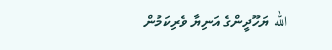الله ޔަހޫދީންގެ އަނިޔާ ވެރިކަމުން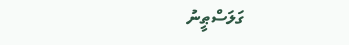ގަލަސްޠީނު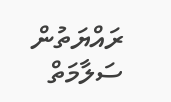ރައްޔަތުން ސަލާމަތް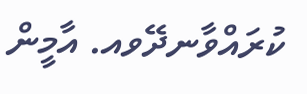ކުރައްވާނދޭވއ. އާމީން